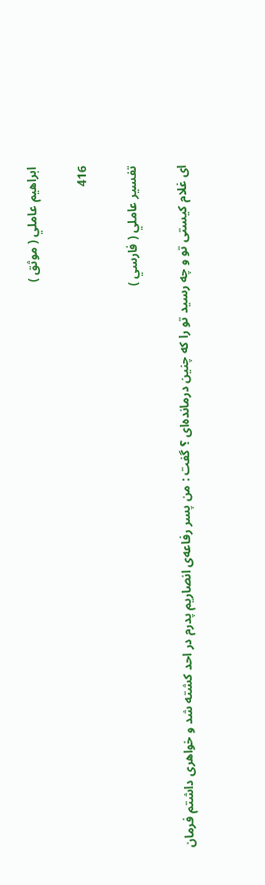ابراهيم عاملي ( موثق )

416

تفسير عاملي ( فارسي )

اى غلام كيستى تو و چه رسيد تو را كه چنين درمانده‌اى ؟ گفت : من پسر رفاعه‌ى انصاريم پدرم در احد كشته شد و خواهرى داشتم فرمان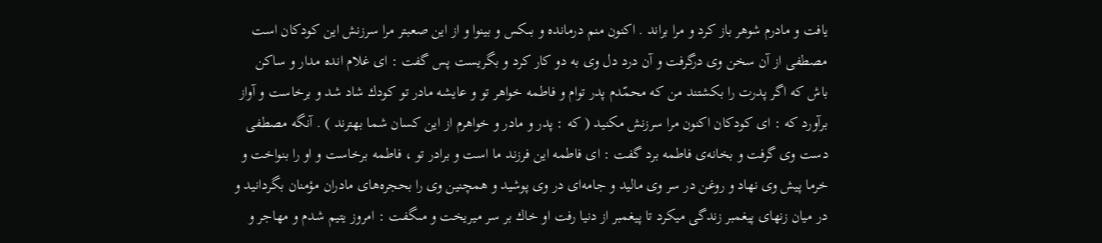يافت و مادرم شوهر باز كرد و مرا براند . اكنون منم درمانده و بىكس و بينوا و از اين صعبتر مرا سرزنش اين كودكان است مصطفى از آن سخن وى درگرفت و آن درد دل وى به دو كار كرد و بگريست پس گفت : اى غلام انده مدار و ساكن باش كه اگر پدرت را بكشتند من كه محمّدم پدر توام و فاطمه خواهر تو و عايشه مادر تو كودك شاد شد و برخاست و آواز برآورد كه : اى كودكان اكنون مرا سرزنش مكنيد ( كه : پدر و مادر و خواهرم از اين كسان شما بهترند ) . آنگه مصطفى دست وى گرفت و بخانه‌ى فاطمه برد گفت : اى فاطمه اين فرزند ما است و برادر تو ، فاطمه برخاست و او را بنواخت و خرما پيش وى نهاد و روغن در سر وى ماليد و جامه‌اى در وى پوشيد و همچنين وى را بحجره‌هاى مادران مؤمنان بگردانيد و در ميان زنهاى پيغمبر زندگى ميكرد تا پيغمبر از دنيا رفت او خاك بر سر ميريخت و مىگفت : امروز يتيم شدم و مهاجر و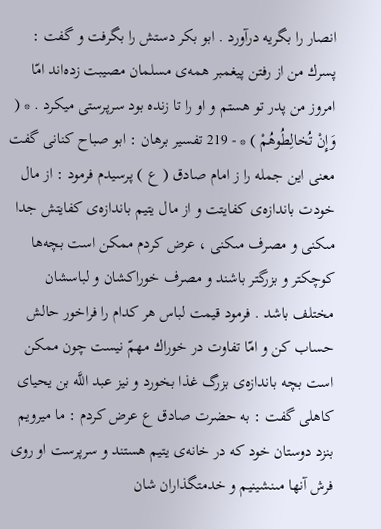انصار را بگريه درآورد . ابو بكر دستش را بگرفت و گفت : پسرك من از رفتن پيغمبر همه‌ى مسلمان مصيبت زده‌اند امّا امروز من پدر تو هستم و او را تا زنده بود سرپرستى ميكرد . * ( وَإِنْ تُخالِطُوهُمْ ) * - 219 تفسير برهان : ابو صباح كنانى گفت معنى اين جمله را ز امام صادق ( ع ) پرسيدم فرمود : از مال خودت باندازه‌ى كفايتت و از مال يتيم باندازه‌ى كفايتش جدا مىكنى و مصرف مىكنى ، عرض كردم ممكن است بچه‌ها كوچكتر و بزرگتر باشند و مصرف خوراكشان و لباسشان مختلف باشد . فرمود قيمت لباس هر كدام را فراخور حالش حساب كن و امّا تفاوت در خوراك مهمّ نيست چون ممكن است بچه باندازه‌ى بزرگ غذا بخورد و نيز عبد اللَّه بن يحياى كاهلى گفت : به حضرت صادق ع عرض كردم : ما ميرويم بنزد دوستان خود كه در خانه‌ى يتيم هستند و سرپرست او روى فرش آنها مىنشينيم و خدمتگذاران شان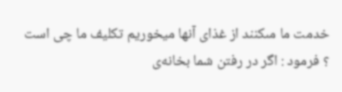خدمت ما مىكنند از غذاى آنها ميخوريم تكليف ما چى است ؟ فرمود : اگر در رفتن شما بخانه‌ى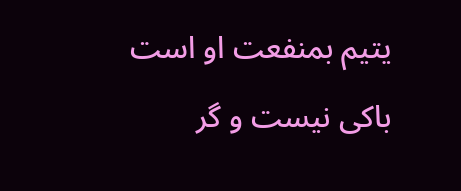يتيم بمنفعت او است باكى نيست و گر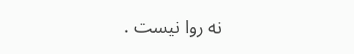نه روا نيست .